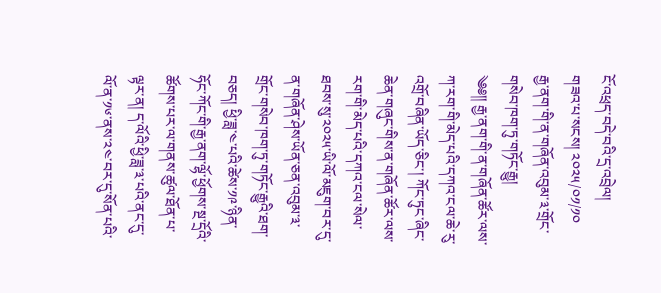ངོ་འཕྲད་བདེ་བའི་དྲ་འབྲེལ།
གཟའ་པ་སངས། ༢༠༢༥/༠༡/༡༠
རྒྱ་ནག་གི་ན་གཞོན་འབུམ་༣་གྲོང་གསེབ་ཁག་ཏུ་གཏོང་རྒྱུ།
༄༅།། རྒྱ་ནག་གི་ན་གཞོན་ཚོར་ལས་ཀ་རག་གི་མེད་པའི་དཀའ་ངལ་ཆེ་རུ་འགྲོ་བཞིན་ཡོད་ཅིང་། ཀོང་ཏུང་ཞིང་ཆེན་གཞུང་གིས་ན་གཞོན་ཚོར་ལས་རག་གི་མེད་པའི་དཀའ་ངལ་སེལ་ཐབས་སུ་༢༠༢༥་ཡི་ལོ་མཇུག་བར་དུ་ན་གཞོན་ཤེས་ཡོན་ཅན་འབུམ་༣་གྲོང་གསེབ་ཁག་ཏུ་གཏོང་རྒྱུའི་ཐག་བཅད། ཕྱི་ཟླ་༤་པའི་ཚེས་༡༩་ཉིན་ཧོང་ཀོང་གི་རྒྱ་ནག་ལྷོ་ཕྱོགས་སྔ་དྲོའི་ཚོགས་པར་ལ་གནས་ཚུལ་ཐོན་པ་ལྟར་ན། ད་ལོའི་ཕྱི་ཟླ་༣་པའི་ནང་དུ་ལོ་ན་༡༦་ནས་༢༤་བར་དུ་སོན་པའི་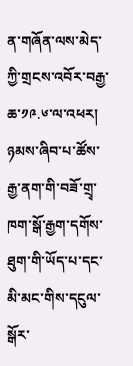ན་གཞོན་ལས་མེད་ཀྱི་གྲངས་འབོར་བརྒྱ་ཆ་༡༩.༦་ལ་འཕར། ཉམས་ཞིབ་པ་ཚོས་རྒྱ་ནག་གི་བཟོ་གྲྭ་ཁག་སྒོ་རྒྱག་དགོས་ཐུག་གི་ཡོད་པ་དང་མི་མང་གིས་དངུལ་སྒོར་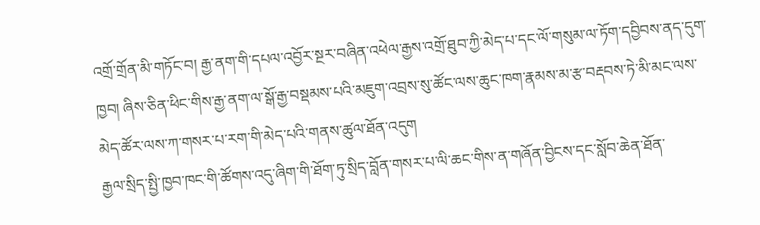འགྲོ་གྲོན་མི་གཏོང་བ། རྒྱ་ནག་གི་དཔལ་འབྱོར་སྔར་བཞིན་འཕེལ་རྒྱས་འགྲོ་ཐུབ་ཀྱི་མེད་པ་དང་ལོ་གསུམ་ལ་ཏོག་དབྱིབས་ནད་དུག་ཁྱབ། ཞིས་ཅིན་ཕིང་གིས་རྒྱ་ནག་ལ་སྒོ་རྒྱ་བསྡམས་པའི་མཇུག་འབྲས་སུ་ཚོང་ལས་ཆུང་ཁག་རྣམས་མ་རྩ་བརྡབས་ཏེ་མི་མང་ལས་མེད་ཚོར་ལས་ཀ་གསར་པ་རག་གི་མེད་པའི་གནས་ཚུལ་ཐོན་འདུག
རྒྱལ་སྲིད་སྤྱི་ཁྱབ་ཁང་གི་ཚོགས་འདུ་ཞིག་གི་ཐོག་ཏུ་སྲིད་བློན་གསར་པ་ལི་ཆང་གིས་ན་གཞོན་བྱིངས་དང་སློབ་ཆེན་ཐོན་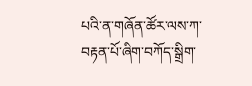པའི་ན་གཞོན་ཚོར་ལས་ཀ་བརྟན་པོ་ཞིག་བཀོད་སྒྲིག་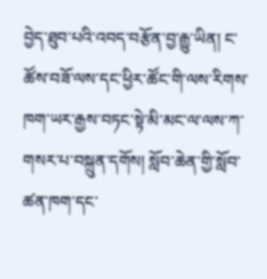བྱེད་ཐུབ་པའི་འབད་བརྩོན་བྱ་རྒྱུ་ཡིན། ང་ཚོས་བཟོ་ལས་དང་ཕྱིར་ཚོང་གི་ལས་རིགས་ཁག་ཡར་རྒྱས་བཏང་སྟེ་མི་མང་ལ་ལས་ཀ་གསར་པ་བསྐྲུན་དགོས། སློབ་ཆེན་གྱི་སློབ་ཚན་ཁག་དང་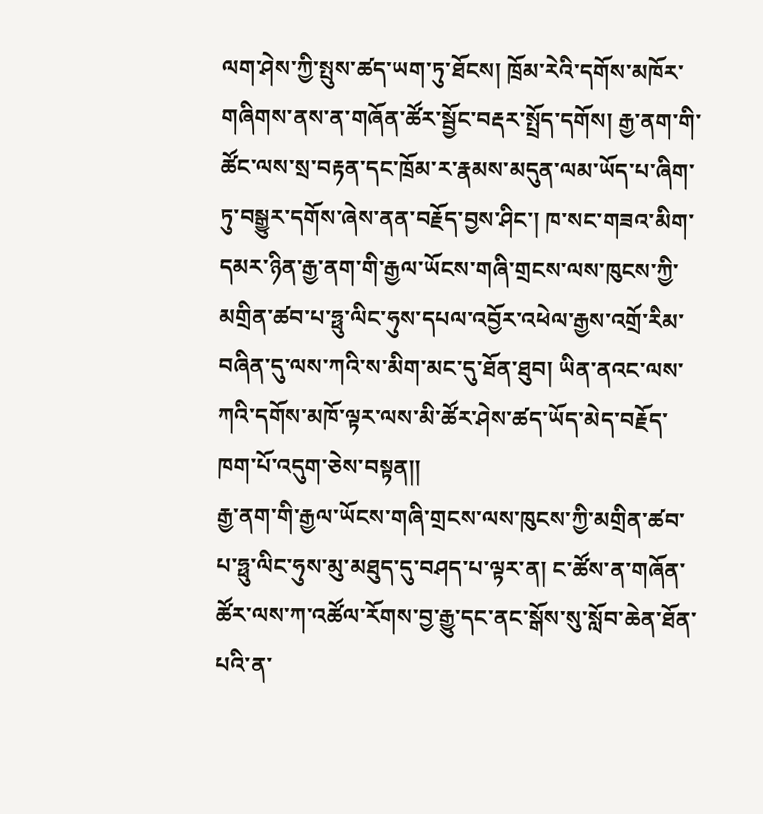ལག་ཤེས་ཀྱི་སྤུས་ཚད་ཡག་ཏུ་ཐོངས། ཁྲོམ་རེའི་དགོས་མཁོར་གཞིགས་ནས་ན་གཞོན་ཚོར་སྦྱོང་བརྡར་སྤྲོད་དགོས། རྒྱ་ནག་གི་ཚོང་ལས་སྲ་བརྟན་དང་ཁྲོམ་ར་རྣམས་མདུན་ལམ་ཡོད་པ་ཞིག་ཏུ་བསྒྱུར་དགོས་ཞེས་ནན་བརྗོད་བྱས་ཤིང་། ཁ་སང་གཟའ་མིག་དམར་ཉིན་རྒྱ་ནག་གི་རྒྱལ་ཡོངས་གཞི་གྲངས་ལས་ཁུངས་ཀྱི་མགྲིན་ཚབ་པ་ཧྥུ་ལིང་ཧུས་དཔལ་འབྱོར་འཕེལ་རྒྱས་འགྲོ་རིམ་བཞིན་དུ་ལས་ཀའི་ས་མིག་མང་དུ་ཐོན་ཐུབ། ཡིན་ནའང་ལས་ཀའི་དགོས་མཁོ་ལྟར་ལས་མི་ཚོར་ཤེས་ཚད་ཡོད་མེད་བརྗོད་ཁག་པོ་འདུག་ཅེས་བསྟན།།
རྒྱ་ནག་གི་རྒྱལ་ཡོངས་གཞི་གྲངས་ལས་ཁུངས་ཀྱི་མགྲིན་ཚབ་པ་ཧྥུ་ལིང་ཧུས་མུ་མཐུད་དུ་བཤད་པ་ལྟར་ན། ང་ཚོས་ན་གཞོན་ཚོར་ལས་ཀ་འཚོལ་རོགས་བྱ་རྒྱུ་དང་ནང་སྒོས་སུ་སློབ་ཆེན་ཐོན་པའི་ན་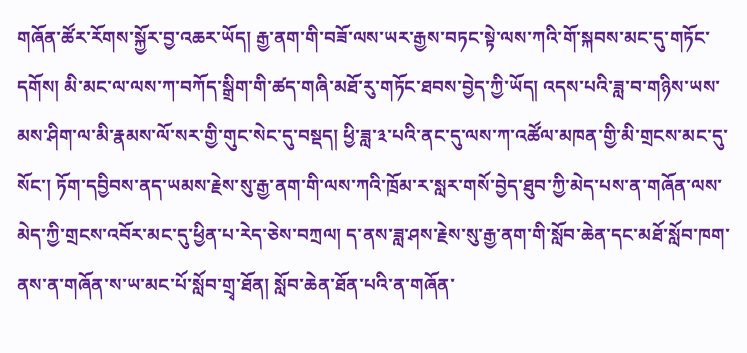གཞོན་ཚོར་རོགས་སྐྱོར་བྱ་འཆར་ཡོད། རྒྱ་ནག་གི་བཟོ་ལས་ཡར་རྒྱས་བཏང་སྟེ་ལས་ཀའི་གོ་སྐབས་མང་དུ་གཏོང་དགོས། མི་མང་ལ་ལས་ཀ་བཀོད་སྒྲིག་གི་ཚད་གཞི་མཐོ་རུ་གཏོང་ཐབས་བྱེད་ཀྱི་ཡོད། འདས་པའི་ཟླ་བ་གཉིས་ཡས་མས་ཤིག་ལ་མི་རྣམས་ལོ་སར་གྱི་གུང་སེང་དུ་བསྡད། ཕྱི་ཟླ་༣་པའི་ནང་དུ་ལས་ཀ་འཚོལ་མཁན་གྱི་མི་གྲངས་མང་དུ་སོང་། ཏོག་དབྱིབས་ནད་ཡམས་རྗེས་སུ་རྒྱ་ནག་གི་ལས་ཀའི་ཁྲོམ་ར་སླར་གསོ་བྱེད་ཐུབ་ཀྱི་མེད་པས་ན་གཞོན་ལས་མེད་ཀྱི་གྲངས་འབོར་མང་དུ་ཕྱིན་པ་རེད་ཅེས་བཀྲལ། ད་ནས་ཟླ་ཤས་རྗེས་སུ་རྒྱ་ནག་གི་སློབ་ཆེན་དང་མཐོ་སློབ་ཁག་ནས་ན་གཞོན་ས་ཡ་མང་པོ་སློབ་གྲྭ་ཐོན། སློབ་ཆེན་ཐོན་པའི་ན་གཞོན་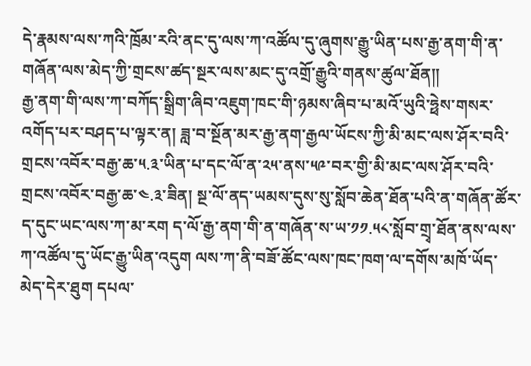དེ་རྣམས་ལས་ཀའི་ཁྲོམ་རའི་ནང་དུ་ལས་ཀ་འཚོལ་དུ་ཞུགས་རྒྱུ་ཡིན་པས་རྒྱ་ནག་གི་ན་གཞོན་ལས་མེད་ཀྱི་གྲངས་ཚད་སྔར་ལས་མང་དུ་འགྲོ་རྒྱུའི་གནས་ཚུལ་ཐོན།།
རྒྱ་ནག་གི་ལས་ཀ་བཀོད་སྒྲིག་ཞིབ་འཇུག་ཁང་གི་ཉམས་ཞིབ་པ་མའོ་ཡུའི་ཧྥེས་གསར་འགོད་པར་བཤད་པ་ལྟར་ན། ཟླ་བ་སྔོན་མར་རྒྱ་ནག་རྒྱལ་ཡོངས་ཀྱི་མི་མང་ལས་ཤོར་བའི་གྲངས་འབོར་བརྒྱ་ཆ་༥.༣་ཡིན་པ་དང་ལོ་ན་༢༥་ནས་༥༩་བར་གྱི་མི་མང་ལས་ཤོར་བའི་གྲངས་འབོར་བརྒྱ་ཆ་༤.༣་ཟིན། སྔ་ལོ་ནད་ཡམས་དུས་སུ་སློབ་ཆེན་ཐོན་པའི་ན་གཞོན་ཚོར་ད་དུང་ཡང་ལས་ཀ་མ་རག ད་ལོ་རྒྱ་ནག་གི་ན་གཞོན་ས་ཡ་༡༡.༥༨་སློབ་གྲྭ་ཐོན་ནས་ལས་ཀ་འཚོལ་དུ་ཡོང་རྒྱུ་ཡིན་འདུག ལས་ཀ་ནི་བཟོ་ཚོང་ལས་ཁང་ཁག་ལ་དགོས་མཁོ་ཡོད་མེད་དེར་ཐུག དཔལ་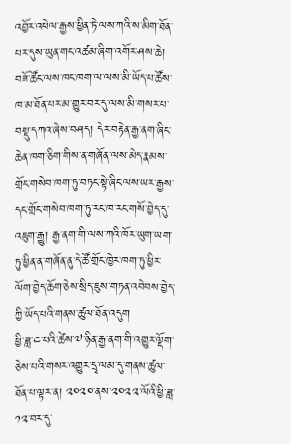འབྱོར་འཕེལ་རྒྱས་ཕྱིན་ཏེ་ལས་ཀའི་ས་མིག་ཐོན་པར་དུས་ཡུན་གང་འཚམ་ཞིག་འགོར་ཤས་ཆེ། བཟོ་ཚོང་ལས་ཁང་ཁག་ལ་ལས་མི་ཡོད་པ་ཚོས་ཁ་མ་ཐོན་པར་མ་གྱུར་བར་དུ་ལས་མི་གསར་པ་བསྡུ་དཀའ་ཞེས་བཤད། དེར་བརྟེན་རྒྱ་ནག་ཞིང་ཆེན་ཁག་ཅིག་གིས་ན་གཞོན་ལས་མེད་རྣམས་གྲོང་གསེབ་ཁག་ཏུ་བཏང་སྟེ་ཞིང་ལས་ཡར་རྒྱས་དང་གྲོང་གསེབ་ཁག་ཏུ་རང་ཁ་རང་གསོ་བྱེད་དུ་འཇུག་རྒྱུ། རྒྱ་ནག་གི་ལས་ཀའི་ཁོར་ཡུག་ཡག་ཏུ་ཕྱིན་ན་གཞོན་ནུ་དེ་ཚོ་གྲོང་ཁྱེར་ཁག་ཏུ་ཕྱིར་ལོག་བྱེད་ཆོག་ཅེས་སྲིད་ཇུས་གཏན་འབེབས་བྱེད་ཀྱི་ཡོད་པའི་གནས་ཚུལ་ཐོན་འདུག
ཕྱི་ཟླ་༤་པའི་ཚེས་༧་ཉིན་རྒྱ་ནག་གི་འགྱུར་ལྡོག་ཅེས་པའི་གསར་འགྱུར་དྲྭ་ལམ་དུ་གནས་ཚུལ་ཐོན་པ་ལྟར་ན། ༢༠༢༠་ནས་༢༠༢༢་ལོའི་ཕྱི་ཟླ་༡༢་བར་དུ་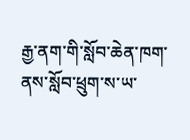རྒྱ་ནག་གི་སློབ་ཆེན་ཁག་ནས་སློབ་ཕྲུག་ས་ཡ་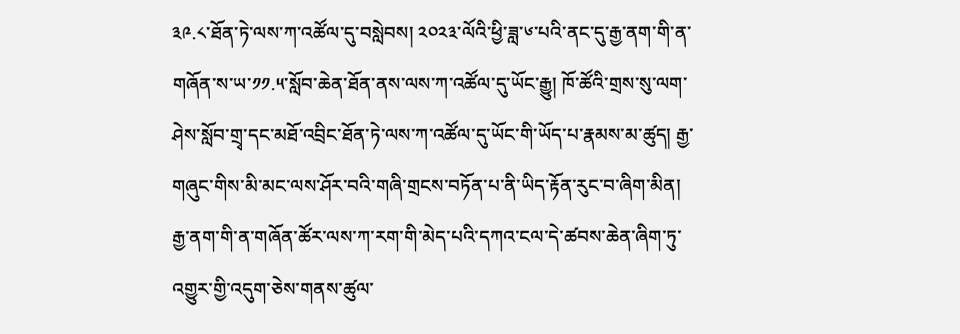༣༩.༨་ཐོན་ཏེ་ལས་ཀ་འཚོལ་དུ་བསླེབས། ༢༠༢༣་ལོའི་ཕྱི་ཟླ་༦་པའི་ནང་དུ་རྒྱ་ནག་གི་ན་གཞོན་ས་ཡ་༡༡.༥་སློབ་ཆེན་ཐོན་ནས་ལས་ཀ་འཚོལ་དུ་ཡོང་རྒྱུ། ཁོ་ཚོའི་གྲས་སུ་ལག་ཤེས་སློབ་གྲྭ་དང་མཐོ་འབྲིང་ཐོན་ཏེ་ལས་ཀ་འཚོལ་དུ་ཡོང་གི་ཡོད་པ་རྣམས་མ་ཚུད། རྒྱ་གཞུང་གིས་མི་མང་ལས་ཤོར་བའི་གཞི་གྲངས་བཏོན་པ་ནི་ཡིད་རྟོན་རུང་བ་ཞིག་མིན། རྒྱ་ནག་གི་ན་གཞོན་ཚོར་ལས་ཀ་རག་གི་མེད་པའི་དཀའ་ངལ་དེ་ཚབས་ཆེན་ཞིག་ཏུ་འགྱུར་གྱི་འདུག་ཅེས་གནས་ཚུལ་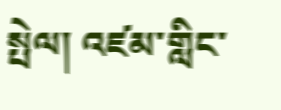སྤེལ། འཛམ་གླིང་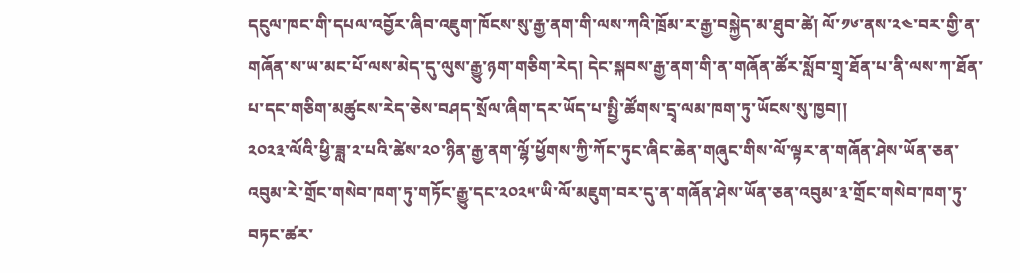དངུལ་ཁང་གི་དཔལ་འབྱོར་ཞིབ་འཇུག་ཁོངས་སུ་རྒྱ་ནག་གི་ལས་ཀའི་ཁྲོམ་ར་རྒྱ་བསྐྱེད་མ་ཐུབ་ཚེ། ལོ་༡༦་ནས་༢༤་བར་གྱི་ན་གཞོན་ས་ཡ་མང་པོ་ལས་མེད་དུ་ལུས་རྒྱུ་ཉག་གཅིག་རེད། དེང་སྐབས་རྒྱ་ནག་གི་ན་གཞོན་ཚོར་སློབ་གྲྭ་ཐོན་པ་ནི་ལས་ཀ་ཐོན་པ་དང་གཅིག་མཚུངས་རེད་ཅེས་བཤད་སྲོལ་ཞིག་དར་ཡོད་པ་སྤྱི་ཚོགས་དྲྭ་ལམ་ཁག་ཏུ་ཡོངས་སུ་ཁྱབ།།
༢༠༢༣་ལོའི་ཕྱི་ཟླ་༢་པའི་ཚེས་༢༠་ཉིན་རྒྱ་ནག་ལྷོ་ཕྱོགས་ཀྱི་ཀོང་ཏུང་ཞིང་ཆེན་གཞུང་གིས་ལོ་ལྟར་ན་གཞོན་ཤེས་ཡོན་ཅན་འབུམ་རེ་གྲོང་གསེབ་ཁག་ཏུ་གཏོང་རྒྱུ་དང་༢༠༢༥་ཡི་ལོ་མཇུག་བར་དུ་ན་གཞོན་ཤེས་ཡོན་ཅན་འབུམ་༣་གྲོང་གསེབ་ཁག་ཏུ་བཏང་ཚར་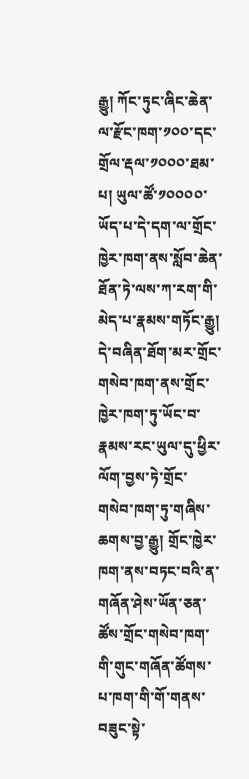རྒྱུ། ཀོང་ཏུང་ཞིང་ཆེན་ལ་རྫོང་ཁག་༡༠༠་དང་གྲོལ་རྡལ་༡༠༠༠་ཐམ་པ། ཡུལ་ཚོ་༡༠༠༠༠་ཡོད་པ་དེ་དག་ལ་གྲོང་ཁྱེར་ཁག་ནས་སློབ་ཆེན་ཐོན་ཏེ་ལས་ཀ་རག་གི་མེད་པ་རྣམས་གཏོང་རྒྱུ། དེ་བཞིན་ཐོག་མར་གྲོང་གསེབ་ཁག་ནས་གྲོང་ཁྱེར་ཁག་ཏུ་ཡོང་བ་རྣམས་རང་ཡུལ་དུ་ཕྱིར་ལོག་བྱས་ཏེ་གྲོང་གསེབ་ཁག་ཏུ་གཞིས་ཆགས་བྱ་རྒྱུ། གྲོང་ཁྱེར་ཁག་ནས་བཏང་བའི་ན་གཞོན་ཤེས་ཡོན་ཅན་ཚོས་གྲོང་གསེབ་ཁག་གི་གུང་གཞོན་ཚོགས་པ་ཁག་གི་གོ་གནས་བཟུང་སྟེ་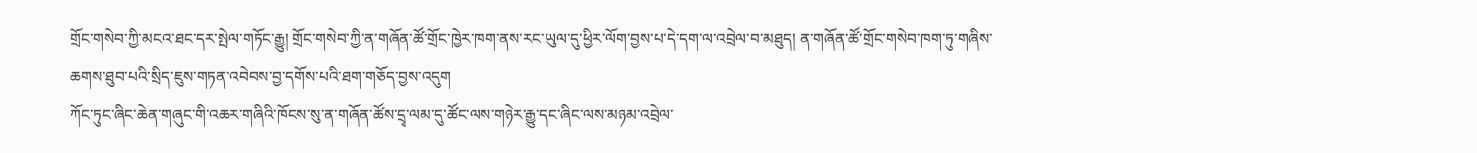གྲོང་གསེབ་ཀྱི་མངའ་ཐང་དར་སྤེལ་གཏོང་རྒྱུ། གྲོང་གསེབ་ཀྱི་ན་གཞོན་ཚོ་གྲོང་ཁྱེར་ཁག་ནས་རང་ཡུལ་དུ་ཕྱིར་ལོག་བྱས་པ་དེ་དག་ལ་འབྲེལ་བ་མཐུད། ན་གཞོན་ཚོ་གྲོང་གསེབ་ཁག་ཏུ་གཞིས་ཆགས་ཐུབ་པའི་སྲིད་ཇུས་གཏན་འབེབས་བྱ་དགོས་པའི་ཐག་གཅོད་བྱས་འདུག
ཀོང་ཏུང་ཞིང་ཆེན་གཞུང་གི་འཆར་གཞིའི་ཁོངས་སུ་ན་གཞོན་ཚོས་དྲྭ་ལམ་དུ་ཚོང་ལས་གཉེར་རྒྱུ་དང་ཞིང་ལས་མཉམ་འབྲེལ་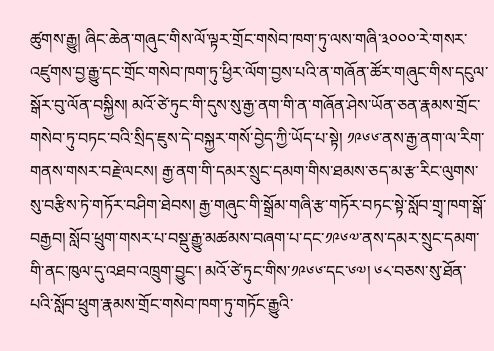ཚུགས་རྒྱུ། ཞིང་ཆེན་གཞུང་གིས་ལོ་ལྟར་གྲོང་གསེབ་ཁག་ཏུ་ལས་གཞི་༣༠༠༠་རེ་གསར་འཛུགས་བྱ་རྒྱུ་དང་གྲོང་གསེབ་ཁག་ཏུ་ཕྱིར་ལོག་བྱས་པའི་ན་གཞོན་ཚོར་གཞུང་གིས་དངུལ་སྒོར་བུ་ལོན་བསྐྱིས། མའོ་ཙེ་ཏུང་གི་དུས་སུ་རྒྱ་ནག་གི་ན་གཞོན་ཤེས་ཡོན་ཅན་རྣམས་གྲོང་གསེབ་ཏུ་བཏང་བའི་སྲིད་ཇུས་དེ་བསྐྱར་གསོ་བྱེད་ཀྱི་ཡོད་པ་སྟེ། ༡༩༦༦་ནས་རྒྱ་ནག་ལ་རིག་གནས་གསར་བརྗེ་ལངས། རྒྱ་ནག་གི་དམར་སྲུང་དམག་གིས་ཐམས་ཅད་མ་རྩ་རིང་ལུགས་སུ་བརྩིས་ཏེ་གཏོར་བཤིག་ཐེབས། རྒྱ་གཞུང་གི་སྒྲོམ་གཞི་རྩ་གཏོར་བཏང་སྟེ་སློབ་གྲྭ་ཁག་སྒོ་བརྒྱབ། སློབ་ཕྲུག་གསར་པ་བསྡུ་རྒྱུ་མཚམས་བཞག་པ་དང་༡༩༦༧་ནས་དམར་སྲུང་དམག་གི་ནང་ཁུལ་དུ་འཐབ་འཁྲུག་བྱུང་། མའོ་ཙེ་ཏུང་གིས་༡༩༦༦་དང་༦༧། ༦༨་བཅས་སུ་ཐོན་པའི་སློབ་ཕྲུག་རྣམས་གྲོང་གསེབ་ཁག་ཏུ་གཏོང་རྒྱུའི་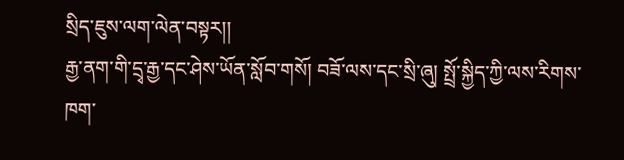སྲིད་ཇུས་ལག་ལེན་བསྟར།།
རྒྱ་ནག་གི་དྲྭ་རྒྱ་དང་ཤེས་ཡོན་སློབ་གསོ། བཟོ་ལས་དང་སྲི་ཞུ། སྤྲོ་སྐྱིད་ཀྱི་ལས་རིགས་ཁག་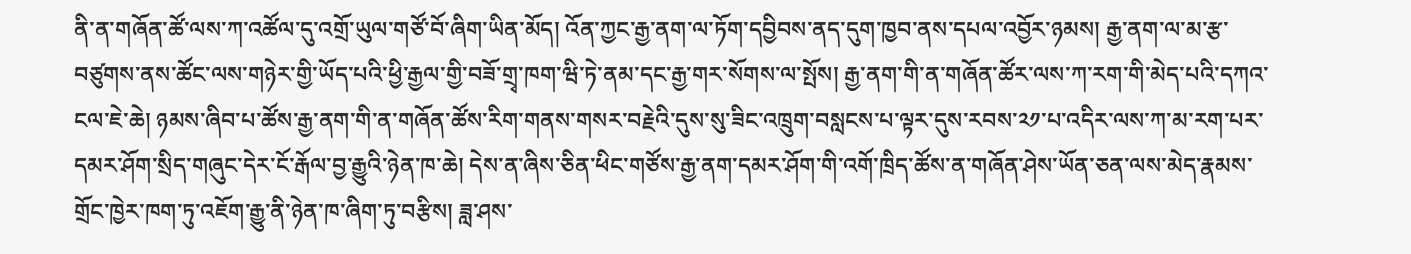ནི་ན་གཞོན་ཚོ་ལས་ཀ་འཚོལ་དུ་འགྲོ་ཡུལ་གཙོ་བོ་ཞིག་ཡིན་མོད། འོན་ཀྱང་རྒྱ་ནག་ལ་ཏོག་དབྱིབས་ནད་དུག་ཁྱབ་ནས་དཔལ་འབྱོར་ཉམས། རྒྱ་ནག་ལ་མ་རྩ་བཙུགས་ནས་ཚོང་ལས་གཉེར་གྱི་ཡོད་པའི་ཕྱི་རྒྱལ་གྱི་བཟོ་གྲྭ་ཁག་ཝི་ཏེ་ནམ་དང་རྒྱ་གར་སོགས་ལ་སྤོས། རྒྱ་ནག་གི་ན་གཞོན་ཚོར་ལས་ཀ་རག་གི་མེད་པའི་དཀའ་ངལ་ཇེ་ཆེ། ཉམས་ཞིབ་པ་ཚོས་རྒྱ་ནག་གི་ན་གཞོན་ཚོས་རིག་གནས་གསར་བརྗེའི་དུས་སུ་ཟིང་འཁྲུག་བསླངས་པ་ལྟར་དུས་རབས་༢༡་པ་འདིར་ལས་ཀ་མ་རག་པར་དམར་ཤོག་སྲིད་གཞུང་དེར་ངོ་རྒོལ་བྱ་རྒྱུའི་ཉེན་ཁ་ཆེ། དེས་ན་ཞིས་ཅིན་ཕིང་གཙོས་རྒྱ་ནག་དམར་ཤོག་གི་འགོ་ཁྲིད་ཚོས་ན་གཞོན་ཤེས་ཡོན་ཅན་ལས་མེད་རྣམས་གྲོང་ཁྱེར་ཁག་ཏུ་འཇོག་རྒྱུ་ནི་ཉེན་ཁ་ཞིག་ཏུ་བརྩིས། ཟླ་ཤས་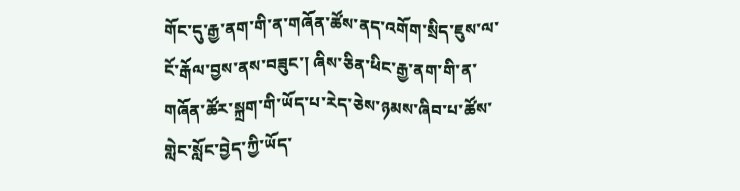གོང་དུ་རྒྱ་ནག་གི་ན་གཞོན་ཚོས་ནད་འགོག་སྲིད་ཇུས་ལ་ངོ་རྒོལ་བྱས་ནས་བཟུང་། ཞིས་ཅིན་ཕིང་རྒྱ་ནག་གི་ན་གཞོན་ཚོར་སྐྲག་གི་ཡོད་པ་རེད་ཅེས་ཉམས་ཞིབ་པ་ཚོས་གླེང་སློང་བྱེད་ཀྱི་ཡོད་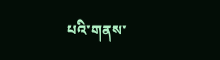པའི་གནས་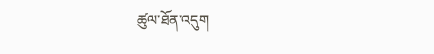ཚུལ་ཐོན་འདུག